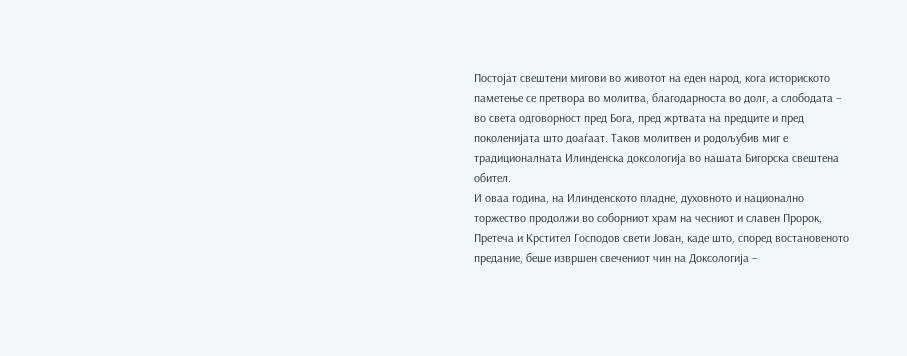Постојат свештени мигови во животот на еден народ, кога историското паметење се претвора во молитва, благодарноста во долг, а слободата – во света одговорност пред Бога, пред жртвата на предците и пред поколенијата што доаѓаат. Таков молитвен и родољубив миг е традиционалната Илинденска доксологија во нашата Бигорска свештена обител.
И оваа година, на Илинденското пладне, духовното и национално торжество продолжи во соборниот храм на чесниот и славен Пророк, Претеча и Крстител Господов свети Јован, каде што, според востановеното предание, беше извршен свечениот чин на Доксологија –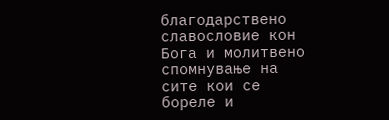благодарствено славословие кон Бога и молитвено спомнување на сите кои се бореле и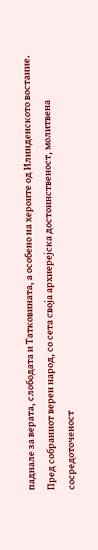паднале за верата, слободата и Татковината, а особено на хероите од Илинденското востание.
Пред собраниот верен народ, со сета своја архиерејска достоинственост, молитвена сосредоточеност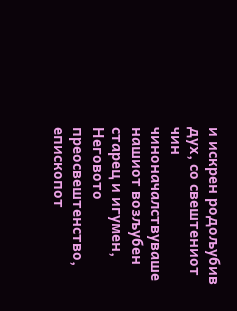и искрен родољубив дух, со свештениот чин чиноначалствуваше нашиот возљубен старец и игумен, Неговото преосвештенство, епископот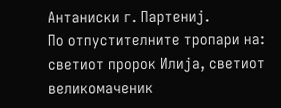Антаниски г. Партениј.
По отпустителните тропари на: светиот пророк Илија, светиот великомаченик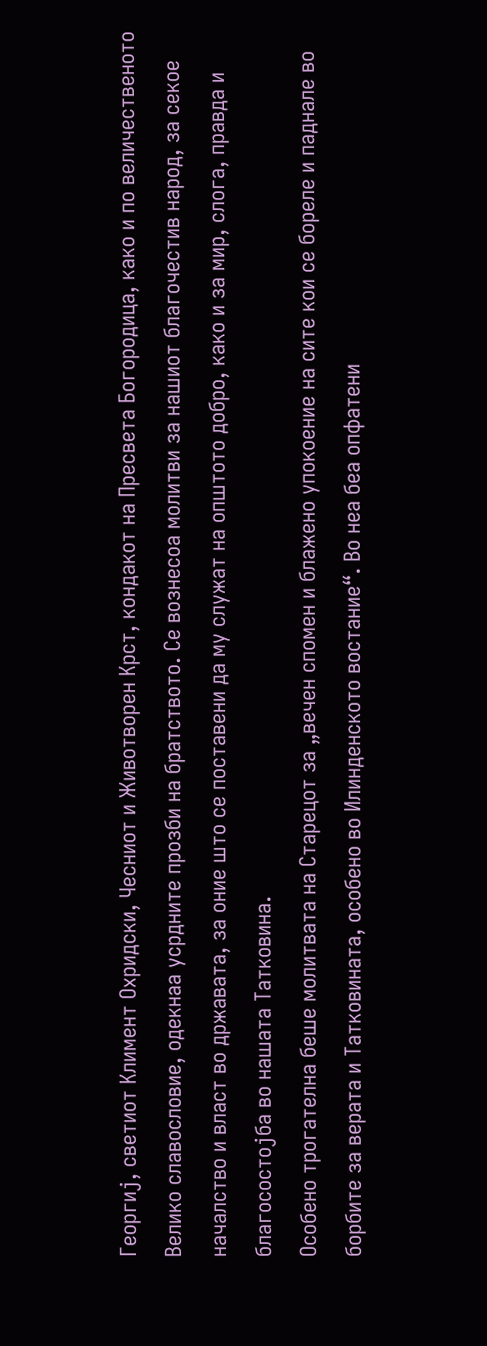Георгиј, светиот Климент Охридски, Чесниот и Животворен Крст, кондакот на Пресвета Богородица, како и по величественото Велико славословие, одекнаа усрдните прозби на братството. Се вознесоа молитви за нашиот благочестив народ, за секое началство и власт во државата, за оние што се поставени да му служат на општото добро, како и за мир, слога, правда и благосостојба во нашата Татковина.
Особено трогателна беше молитвата на Старецот за „вечен спомен и блажено упокоение на сите кои се бореле и паднале во борбите за верата и Татковината, особено во Илинденското востание“. Во неа беа опфатени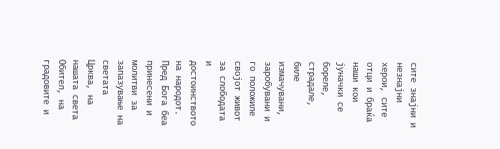сите знајни и незнајни херои, сите отци и браќа наши кои јуначки се бореле, страдале, биле измачувани, заробувани и го положиле својот живот за слободата и достоинството на народот.
Пред Бога беа принесени и молитви за запазување на светата Црква, на нашата света Обител, на градовите и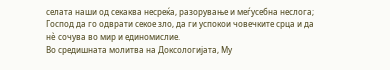селата наши од секаква несреќа, разорување и меѓусебна неслога; Господ да го одврати секое зло, да ги успокои човечките срца и да нè сочува во мир и единомислие.
Во средишната молитва на Доксологијата, Му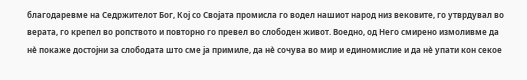благодаревме на Седржителот Бог, Кој со Својата промисла го водел нашиот народ низ вековите, го утврдувал во верата, го крепел во ропството и повторно го превел во слободен живот. Воедно, од Него смирено измоливме да нè покаже достојни за слободата што сме ја примиле, да нè сочува во мир и единомислие и да нè упати кон секое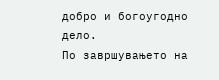добро и богоугодно дело.
По завршувањето на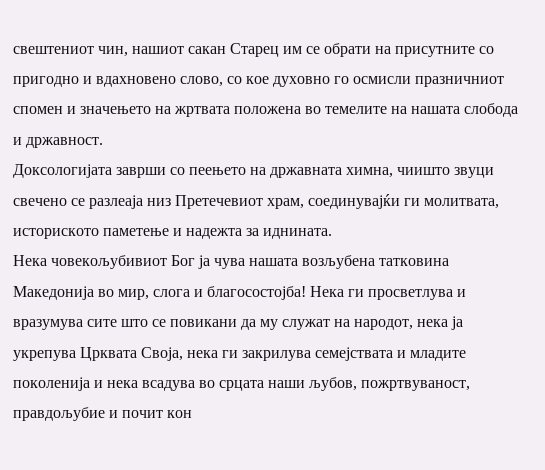свештениот чин, нашиот сакан Старец им се обрати на присутните со пригодно и вдахновено слово, со кое духовно го осмисли празничниот спомен и значењето на жртвата положена во темелите на нашата слобода и државност.
Доксологијата заврши со пеењето на државната химна, чиишто звуци свечено се разлеаја низ Претечевиот храм, соединувајќи ги молитвата, историското паметење и надежта за иднината.
Нека човекољубивиот Бог ја чува нашата возљубена татковина Македонија во мир, слога и благосостојба! Нека ги просветлува и вразумува сите што се повикани да му служат на народот, нека ја укрепува Црквата Своја, нека ги закрилува семејствата и младите поколенија и нека всадува во срцата наши љубов, пожртвуваност, правдољубие и почит кон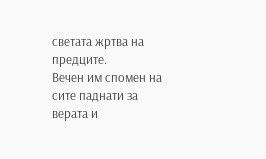светата жртва на предците.
Вечен им спомен на сите паднати за верата и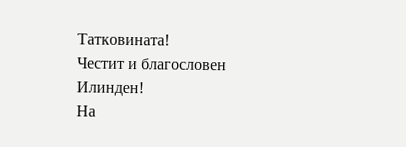Татковината!
Честит и благословен Илинден!
На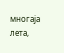многаја лета,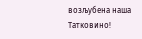возљубена наша Татковино!